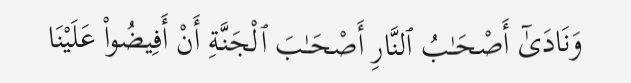وَنَادَىٰٓ أَصْحَـٰبُ ٱلنَّارِ أَصْحَـٰبَ ٱلْجَنَّةِ أَنْ أَفِيضُوا۟ عَلَيْنَا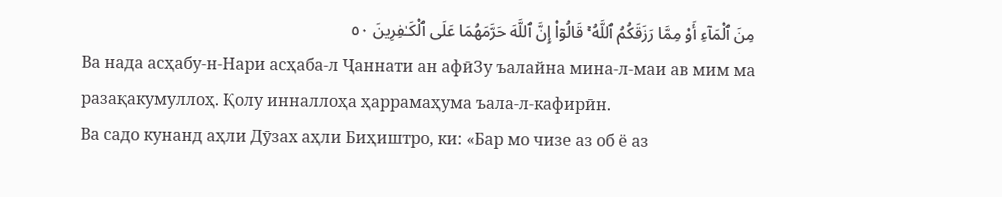مِنَ ٱلْمَآءِ أَوْ مِمَّا رَزَقَكُمُ ٱللَّهُ ۚ قَالُوٓا۟ إِنَّ ٱللَّهَ حَرَّمَهُمَا عَلَى ٱلْكَـٰفِرِينَ ٥٠
Ва нада асҳабу-н-Нари асҳаба-л Ҷаннати ан афӣЗу ъалайна мина-л-маи ав мим ма разақакумуллоҳ. Қолу инналлоҳа ҳаррамаҳума ъала-л-кафирӣн.
Ва садо кунанд аҳли Дӯзах аҳли Биҳиштро, ки: «Бар мо чизе аз об ё аз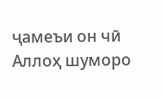ҷамеъи он чӣ Аллоҳ шуморо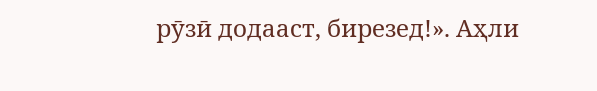рӯзӣ додааст, бирезед!». Аҳли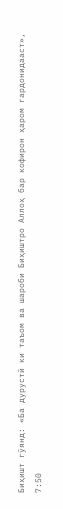Биҳишт гӯянд: «Ба дурустӣ ки таъом ва шароби Биҳиштро Аллоҳ бар кофирон ҳаром гардонидааст»,
7:50